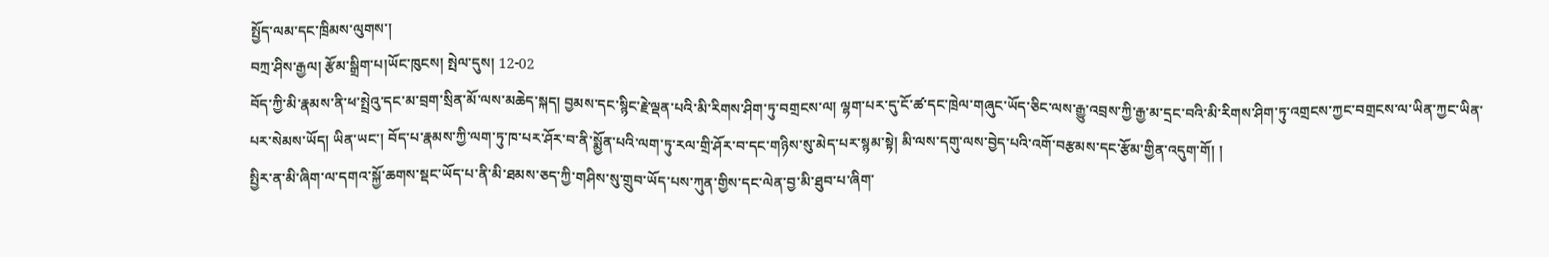སྤྱོད་ལམ་དང་ཁྲིམས་ལུགས་།
བཀྲ་ཤིས་རྒྱལ། རྩོམ་སྒྲིག་པ།ཡོང་ཁུངས། སྤེལ་དུས། 12-02
བོད་ཀྱི་མི་རྣམས་ནི་ཕ་སྤྲེའུ་དང་མ་བྲག་སྲིན་མོ་ལས་མཆེད་སྐད། བྱམས་དང་སྙིང་རྗེ་ལྡན་པའི་མི་རིགས་ཤིག་ཏུ་བགྲངས་ལ། ལྷག་པར་དུ་ངོ་ཚ་དང་ཁྲེལ་གཞུང་ཡོད་ཅིང་ལས་རྒྱུ་འབྲས་ཀྱི་རྒྱ་མ་དྲང་བའི་མི་རིགས་ཤིག་ཏུ་འགྲངས་ཀྱང་བགྲངས་ལ་ཡིན་ཀྱང་ཡིན་པར་སེམས་ཡོད། ཡིན་ཡང་། བོད་པ་རྣམས་ཀྱི་ལག་ཏུ་ཁ་པར་ཤོར་བ་ནི་སྨྱོན་པའི་ལག་ཏུ་རལ་གྲི་ཤོར་བ་དང་གཉིས་སུ་མེད་པར་སྙམ་སྟེ། མི་ལས་དགུ་ལས་བྱེད་པའི་འགོ་བརྩམས་དང་རྩོམ་གྱིན་འདུག་གོ། །
སྤྱིར་ན་མི་ཞིག་ལ་དགའ་སྐྱོ་ཆགས་སྡང་ཡོད་པ་ནི་མི་ཐམས་ཅད་ཀྱི་གཤིས་སུ་གྲུབ་ཡོད་པས་ཀུན་གྱིས་དང་ལེན་བྱ་མི་ཐུབ་པ་ཞིག་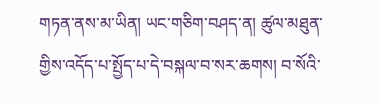གཏན་ནས་མ་ཡིན། ཡང་གཅིག་བཤད་ན། ཚུལ་མཐུན་གྱིས་འདོད་པ་སྤྱོད་པ་དེ་བསྐལ་བ་སར་ཆགས། བ་སོའི་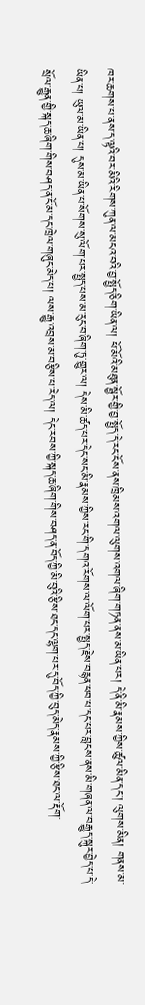ཁར་ཆགས་པ་ནས་ད་ལྟའི་བར་མིའི་རིགས་ཀུན་ལ་མངའ་བའི་བྱ་སྤྱོད་ཅིག་ཡིན་ལ། ཕོ་མོའི་མཐུན་སྦྱོར་གྱི་བྱ་སྤྱོད་དེ་རང་ངོས་ནས་ཁྲིམས་འགལ་ལུགས་འགལ་ཞིག་གཏན་ནས་མ་ཡིན་པར། དེ་ནི་མི་རྣམས་ཀྱིས་ཚུལ་མིན་དང་། ལུགས་མིན། གནས་མ་ཡིན་པ། ཡུལ་མ་ཡིན་པ། དུས་མ་ཡིན་པ་སོགས་སུ་ལོག་པར་སྤྱད་པས་མ་རུང་བ་ཞིག་ཏུ་གྱུར་ལ། དེས་མི་ཚད་པར་དེང་སང་མི་རྣམས་ཀྱིས་རང་གི་དགའ་རོགས་ལ་ལོག་པར་སྤྱད་རྗེས་བརྙན་ཕབ་པ་དང་པར་བླངས་ནས་མི་གཞན་ལ་བརྒྱུད་སྐུར་བྱེད་པ་དེ་སྲོལ་རྒྱུན་གྱི་སྐད་ཆ་ཞིག་གིས་བཤད་ན་ངོ་མ་དང་ཁྲེལ་གཞུང་མེད་པ། ལས་རྒྱུ་འབྲས་མ་བརྩིས་པ་རེད་ལ། དེང་རབས་ཀྱི་སྐད་ཆ་ཞིག་གིས་བཤད་ན་བོད་ཀྱི་མི་བུའི་རྩིས་ཐང་དང་ལྷག་པར་དུ་བོད་ཀྱི་བུད་མེད་རྣམས་ཀྱི་རྩིས་ཐང་ལ་རྡོག་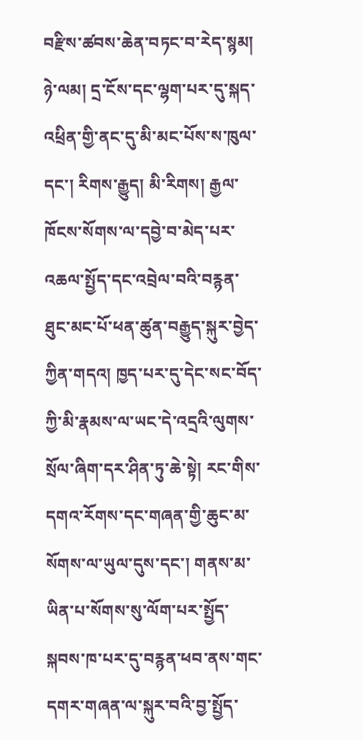བརྫིས་ཚབས་ཆེན་བཏང་བ་རེད་སྙམ།
ཉེ་ལམ། དྲ་ངོས་དང་ལྷག་པར་དུ་སྐད་འཕྲིན་གྱི་ནང་དུ་མི་མང་པོས་ས་ཁུལ་དང་། རིགས་རྒྱུད། མི་རིགས། རྒྱལ་ཁོངས་སོགས་ལ་དབྱེ་བ་མེད་པར་འཆལ་སྤྱོད་དང་འབྲེལ་བའི་བརྙན་ཐུང་མང་པོ་ཕན་ཚུན་བརྒྱུད་སྐུར་བྱེད་ཀྱིན་གདའ། ཁྱད་པར་དུ་དེང་སང་བོད་ཀྱི་མི་རྣམས་ལ་ཡང་དེ་འདྲའི་ལུགས་སྲོལ་ཞིག་དར་ཤིན་ཏུ་ཆེ་སྟེ། རང་གིས་དགའ་རོགས་དང་གཞན་གྱི་ཆུང་མ་སོགས་ལ་ཡུལ་དུས་དང་། གནས་མ་ཡིན་པ་སོགས་སུ་ལོག་པར་སྤྱོད་སྐབས་ཁ་པར་དུ་བརྙན་ཕབ་ནས་གང་དགར་གཞན་ལ་སྐུར་བའི་བྱ་སྤྱོད་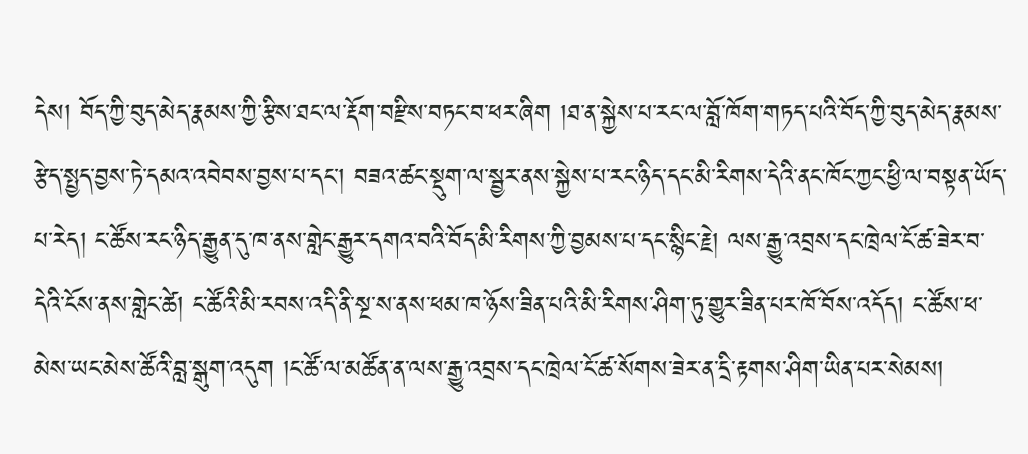དེས། བོད་ཀྱི་བུད་མེད་རྣམས་ཀྱི་རྩིས་ཐང་ལ་རྡོག་བརྫིས་བཏང་བ་ཕར་ཞིག །ཐ་ན་སྐྱེས་པ་རང་ལ་བློ་ཁོག་གཏད་པའི་བོད་ཀྱི་བུད་མེད་རྣམས་རྩེད་སྤྱད་བྱས་ཏེ་དམའ་འབེབས་བྱས་པ་དང་། བཟའ་ཚང་སྡུག་ལ་སྦྱར་ནས་སྐྱེས་པ་རང་ཉིད་དང་མི་རིགས་དེའི་ནང་ཁོང་ཀྱང་ཕྱི་ལ་བསྟན་ཡོད་པ་རེད། ང་ཚོས་རང་ཉིད་རྒྱུན་དུ་ཁ་ནས་གླེང་རྒྱུར་དགའ་བའི་བོད་མི་རིགས་ཀྱི་བྱམས་པ་དང་སྙིང་རྗེ། ལས་རྒྱུ་འབྲས་དང་ཁྲེལ་ངོ་ཚ་ཟེར་བ་དེའི་ངོས་ནས་གླེང་ཚེ། ང་ཚོའི་མི་རབས་འདི་ནི་སྔ་ས་ནས་ཕམ་ཁ་ཉོས་ཟིན་པའི་མི་རིགས་ཤིག་ཏུ་གྱུར་ཟིན་པར་ཁོ་བོས་འདོད། ང་ཚོས་ཕ་མེས་ཡང་མེས་ཚོའི་བླ་སྒུག་འདུག །ང་ཚོ་ལ་མཚོན་ན་ལས་རྒྱུ་འབྲས་དང་ཁྲེལ་ངོ་ཚ་སོགས་ཟེར་ན་དྲི་རྟགས་ཤིག་ཡིན་པར་སེམས།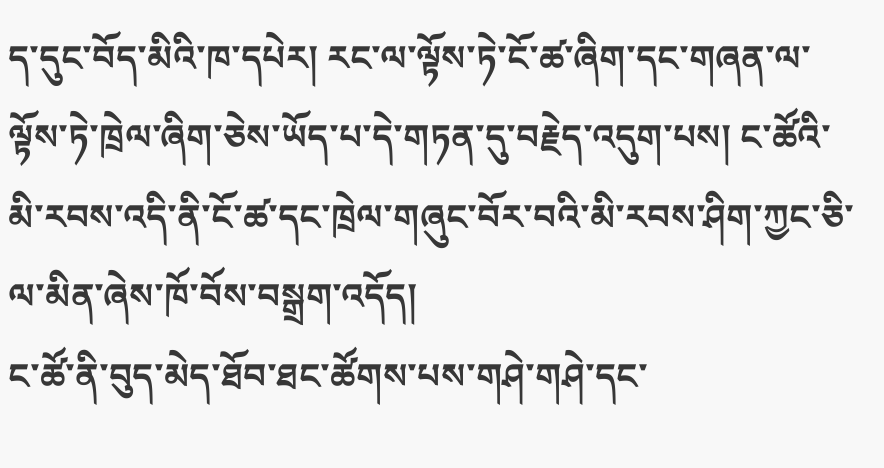ད་དུང་བོད་མིའི་ཁ་དཔེར། རང་ལ་ལྟོས་ཏེ་ངོ་ཚ་ཞིག་དང་གཞན་ལ་ལྟོས་ཏེ་ཁྲེལ་ཞིག་ཅེས་ཡོད་པ་དེ་གཏན་དུ་བརྗེད་འདུག་པས། ང་ཚོའི་མི་རབས་འདི་ནི་ངོ་ཚ་དང་ཁྲེལ་གཞུང་བོར་བའི་མི་རབས་ཤིག་ཀྱང་ཅི་ལ་མིན་ཞེས་ཁོ་བོས་བསྒྲག་འདོད།
ང་ཚོ་ནི་བུད་མེད་ཐོབ་ཐང་ཚོགས་པས་གཤེ་གཤེ་དང་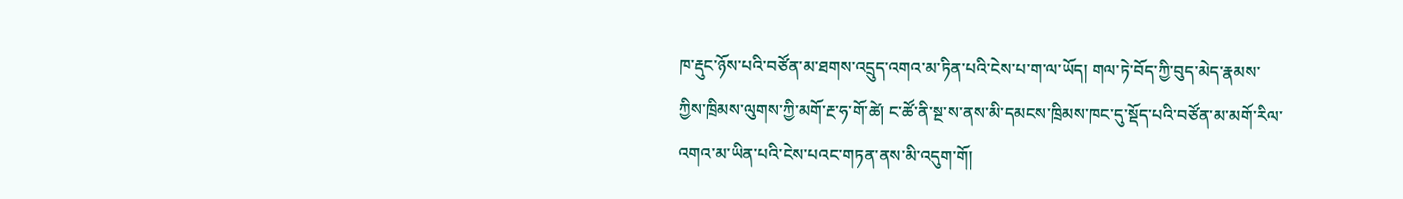ཁ་རྡུང་ཉོས་པའི་བཙོན་མ་ཐགས་འདྲུད་འགའ་མ་ཏིན་པའི་ངེས་པ་ག་ལ་ཡོད། གལ་ཏེ་བོད་ཀྱི་བུད་མེད་རྣམས་ཀྱིས་ཁྲིམས་ལུགས་ཀྱི་མགོ་རྔ་ཧ་གོ་ཚེ། ང་ཚོ་ནི་སྔ་ས་ནས་མི་དམངས་ཁྲིམས་ཁང་དུ་སྡོད་པའི་བཙོན་མ་མགོ་རིལ་འགའ་མ་ཡིན་པའི་ངེས་པའང་གཏན་ནས་མི་འདུག་གོ།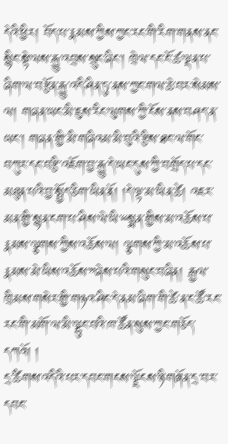དེའི་ཕྱིར། བོད་པ་རྣམས་ཀྱིས་ཀྱང་རང་གི་རིག་གནས་ནང་སྙིང་སྟེ་ལས་རྒྱུ་འབྲས་སྲུང་ཞིང་། ཁྲེལ་དང་ངོ་ཚ་ལྡན་པ་ཞིག་ལ་བརྩོན་རྒྱུ་འདི་ཤིན་ཏུ་ནས་ཀྱང་གལ་ཆེ་བར་སེམས་ལ། གཞན་ཡང་མི་ཇུས་རིང་ལུགས་ཀྱི་ངོས་ནས་བཤད་ན་ཡང་། གཞན་གྱི་མི་གཞིའམ་མི་བུའི་རྩིས་ཐང་ལ་གོང་བཀུར་དང་བརྩི་འཇོག་བྱ་རྒྱུ་དེ་ཡང་དུས་ཀྱི་བགྲོད་པ་དང་མཐུན་པའི་བྱ་སྤྱོད་ཅིག་ཡིན་ནོ། །དེ་ལྟ་མ་ཡིན་ཚེ། འཇར་མན་གྱི་སྙན་ངག་པ་ཤིས་ལེ་ཡི་“སྨན་གྱིས་མ་འཆོས་པ་རྣམས་ལྕགས་ཀྱིས་འཆོས་ལ། ལྕགས་ཀྱི་མ་འཆོས་པ་རྣམས་མེ་ཡིས་འཆོས་”ཞེས་པའི་གསུང་བཞིན། རྒྱལ་ཁྲིམས་གསེར་གྱི་གཉའ་ཤིང་དེ་ནམ་ཞིག་གི་ཚེ་ན་ང་ཚོ་རང་རང་གི་མགོ་ལ་མི་ལྷུང་བའི་ཁ་ཚོན་སུས་ཀྱང་གཅོད་དཀའོ། །
དྲ་ཚིགས་འདིའི་པར་དབང་གངས་ལྗོངས་ཉི་གཞོན་དྲ་བར་དབང་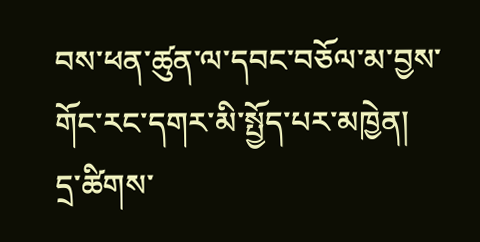བས་ཕན་ཚུན་ལ་དབང་བཅོལ་མ་བྱས་གོང་རང་དགར་མི་སྤྱོད་པར་མཁྱེན།
དྲ་ཚིགས་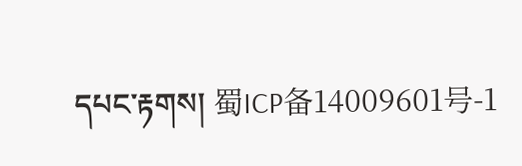དཔང་རྟགས། 蜀ICP备14009601号-1